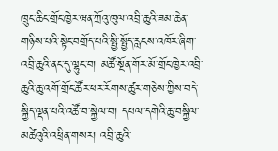ཁྲུང་ཆིང་གྲོང་ཁྱེར་ཝན་ཀྲོའུ་ཁུལ་འབྲི་ཆུའི་ཟམ་ཆེན་གཉིས་པའི་སྟེང་བགྲོད་པའི་སྤྱི་སྤྱོད་རླངས་འཁོར་ཞིག་འབྲི་ཆུའི་ནང་དུ་ལྷུང་བ། མཚོ་སྔོན་གོར་མོ་གྲོང་ཁྱེར་འབྲི་ཆུའི་ཆུ་འགོ་གྲོང་ཚོར་ཕར་རོགས་ཚུར་གཅེས་ཀྱིས་བདེ་སྐྱིད་ལྡན་པའི་འཚོ་བ་སྐྱེལ་བ། དཔལ་དགེའི་ཆུ་བསྐྱིལ་མཚེའུའི་འཕྲིན་གསར། འབྲི་ཆུའི་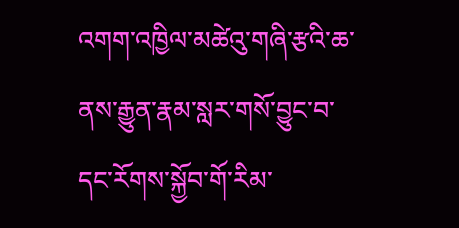འགག་འཁྱིལ་མཚེའུ་གཞི་རྩའི་ཆ་ནས་རྒྱུན་རྣམ་སླར་གསོ་བྱུང་བ་དང་རོགས་སྐྱོབ་གོ་རིམ་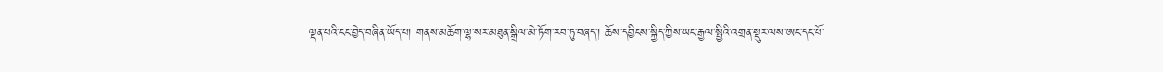ལྡན་པའི་ངང་བྱེད་བཞིན་ཡོད་པ། གནས་མཆོག་ལྷ་སར་མཐུན་སྒྲིལ་མེ་ཏོག་རབ་ཏུ་བཞད་། ཆོས་དབྱིངས་སྐྱིད་ཀྱིས་ཡང་རྒྱལ་སྤྱིའི་འགྲན་སྡུར་ལས་ཨང་དང་པོ་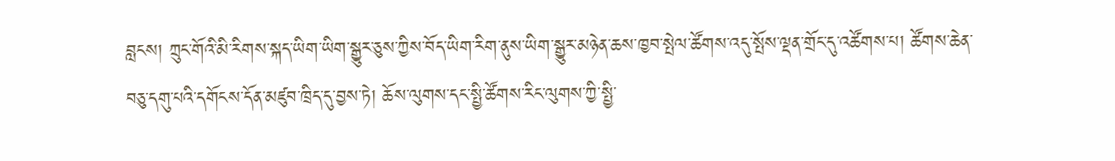བླངས། ཀྲུང་གོའི་མི་རིགས་སྐད་ཡིག་ཡིག་སྒྱུར་ཅུས་ཀྱིས་བོད་ཡིག་རིག་ནུས་ཡིག་སྒྱུར་མཉེན་ཆས་ཁྱབ་སྤེལ་ཚོགས་འདུ་སྤོས་ལྡན་གྲོང་དུ་འཚོགས་པ། ཚོགས་ཆེན་བཅུ་དགུ་པའི་དགོངས་དོན་མཛུབ་ཁྲིད་དུ་བྱས་ཏེ། ཆོས་ལུགས་དང་སྤྱི་ཚོགས་རིང་ལུགས་ཀྱི་སྤྱི་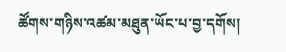ཚོགས་གཉིས་འཚམ་མཐུན་ཡོང་པ་བྱ་དགོས།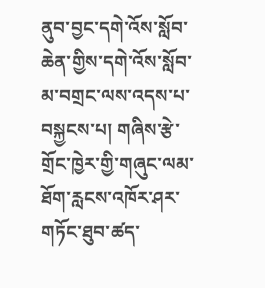ནུབ་བྱང་དགེ་འོས་སློབ་ཆེན་གྱིས་དགེ་འོས་སློབ་མ་བགྲང་ལས་འདས་པ་བསྐྱངས་པ། གཞིས་རྩེ་གྲོང་ཁྱེར་གྱི་གཞུང་ལམ་ཐོག་རླངས་འཁོར་ཤར་གཏོང་ཐུབ་ཚད་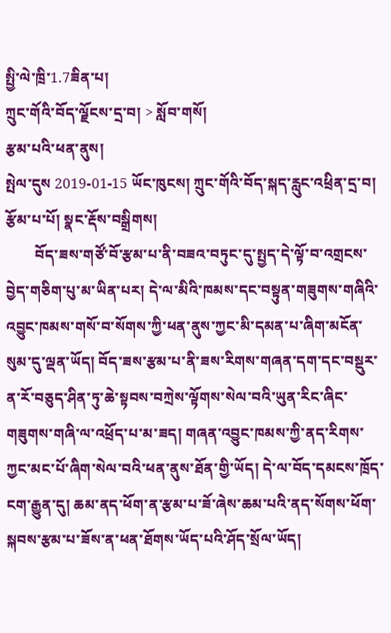སྤྱི་ལེ་ཁྲི་1.7ཟིན་པ།
ཀྲུང་གོའི་བོད་ལྗོངས་དྲ་བ། > སློབ་གསོ།
རྩམ་པའི་ཕན་ནུས།
སྤེལ་དུས 2019-01-15 ཡོང་ཁུངས། ཀྲུང་གོའི་བོད་སྐད་རླུང་འཕྲིན་དྲ་བ། རྩོམ་པ་པོ། སྣང་རྡོས་བསྒྲིགས།
        བོད་ཟས་གཙོ་བོ་རྩམ་པ་ནི་བཟའ་བཏུང་དུ་སྤྱད་དེ་ལྟོ་བ་འགྲངས་བྱེད་གཅིག་པུ་མ་ཡིན་པར། དེ་ལ་མིའི་ཁམས་དང་བསྟུན་གཟུགས་གཞིའི་འབྱུང་ཁམས་གསོ་བ་སོགས་ཀྱི་ཕན་ནུས་ཀྱང་མི་དམན་པ་ཞིག་མངོན་སུམ་དུ་ལྡན་ཡོད། བོད་ཟས་རྩམ་པ་ནི་ཟས་རིགས་གཞན་དག་དང་བསྡུར་ན་རོ་བཅུད་ཤིན་ཏུ་ཆེ་སྟབས་བཀྲེས་ལྟོགས་སེལ་བའི་ཡུན་རིང་ཞིང་གཟུགས་གཞི་ལ་འཕྲོད་པ་མ་ཟད། གཞན་འབྱུང་ཁམས་ཀྱི་ནད་རིགས་ཀྱང་མང་པོ་ཞིག་སེལ་བའི་ཕན་ནུས་ཐོན་གྱི་ཡོད། དེ་ལ་བོད་དམངས་ཁྲོད་ངག་རྒྱུན་དུ། ཆམ་ནད་ཕོག་ན་རྩམ་པ་ཟོ་ཞེས་ཆམ་པའི་ནད་སོགས་ཕོག་སྐབས་རྩམ་པ་ཟོས་ན་ཕན་ཐོགས་ཡོད་པའི་ཤོད་སྲོལ་ཡོད།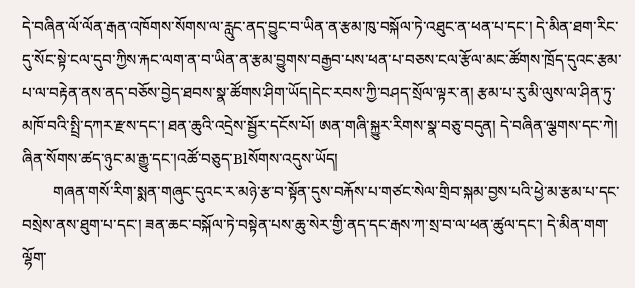དེ་བཞིན་ལོ་ལོན་རྒན་འཁོགས་སོགས་ལ་རླུང་ནད་བྱུང་བ་ཡིན་ན་རྩམ་ཁུ་བསྐོལ་ཏེ་འཐུང་ན་ཕན་པ་དང་། དེ་མིན་ཐག་རིང་དུ་སོང་སྟེ་ངལ་དུབ་ཀྱིས་རྐང་ལག་ན་བ་ཡིན་ན་རྩམ་བྱུགས་བརྒྱབ་པས་ཕན་པ་བཅས་ངལ་རྩོལ་མང་ཚོགས་ཁྲོད་དུའང་རྩམ་པ་ལ་བརྟེན་ནས་ནད་བཅོས་བྱེད་ཐབས་སྣ་ཚོགས་ཤིག་ཡོད།དེང་རབས་ཀྱི་བཤད་སྲོལ་ལྟར་ན། རྩམ་པ་རུ་མི་ལུས་ལ་ཤིན་ཏུ་མཁོ་བའི་སྤྲི་དཀར་རྫས་དང་། ཐན་ཆུའི་འདྲེས་སྦྱོར་དངོས་པོ། ཨན་གཞི་སྐྱུར་རིགས་སྣ་བཅུ་བདུན། དེ་བཞིན་ལྕགས་དང་ཀེ། ཞིན་སོགས་ཚད་ཉུང་མ་རྒྱུ་དང་།འཚོ་བཅུད་Blསོགས་འདུས་ཡོད།
        གཞན་གསོ་རིག་སྨན་གཞུང་དུའང་ར་མཉེ་རྩ་བ་སྟོན་དུས་བརྐོས་པ་གཙང་སེལ་གྲིབ་སྐམ་བྱས་པའི་ཕྱེ་མ་རྩམ་པ་དང་བསྲེས་ནས་ཐུག་པ་དང་། ཟན་ཆང་བསྐོལ་ཏེ་བསྟེན་པས་ཆུ་སེར་གྱི་ནད་དང་རྒས་ཀ་སྲ་བ་ལ་ཕན་ཚུལ་དང་། དེ་མིན་གག་ལྷོག་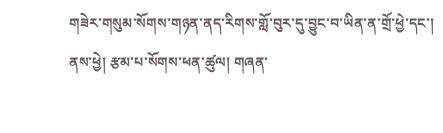གཟེར་གསུམ་སོགས་གཉན་ནད་རིགས་གློ་བུར་དུ་བྱུང་བ་ཡིན་ན་གྲོ་ཕྱེ་དང་། ནས་ཕྱེ། རྩམ་པ་སོགས་ཕན་ཚུལ། གཞན་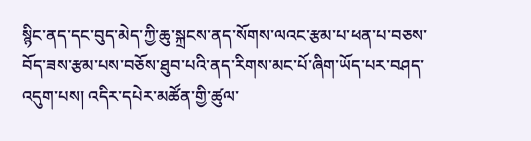སྙིང་ནད་དང་བུད་མེད་ཀྱི་ཆུ་སྐྲངས་ནད་སོགས་ལའང་རྩམ་པ་ཕན་པ་བཅས་བོད་ཟས་རྩམ་པས་བཅོས་ཐུབ་པའི་ནད་རིགས་མང་པོ་ཞིག་ཡོད་པར་བཤད་འདུག་པས། འདིར་དཔེར་མཚོན་གྱི་ཚུལ་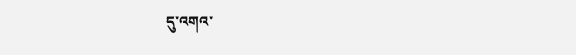དུ་འགའ་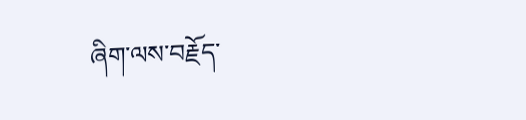ཞིག་ལས་བརྗོད་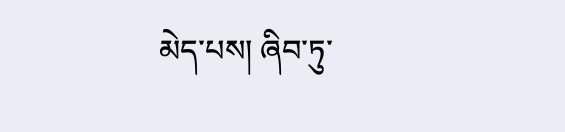མེད་པས། ཞིབ་ཏུ་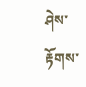ཤེས་རྟོགས་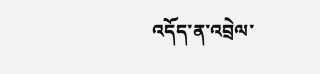འདོད་ན་འབྲེལ་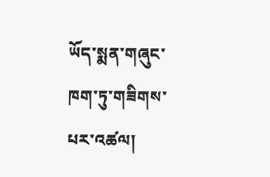ཡོད་སྨན་གཞུང་ཁག་ཏུ་གཟིགས་པར་འཚལ།